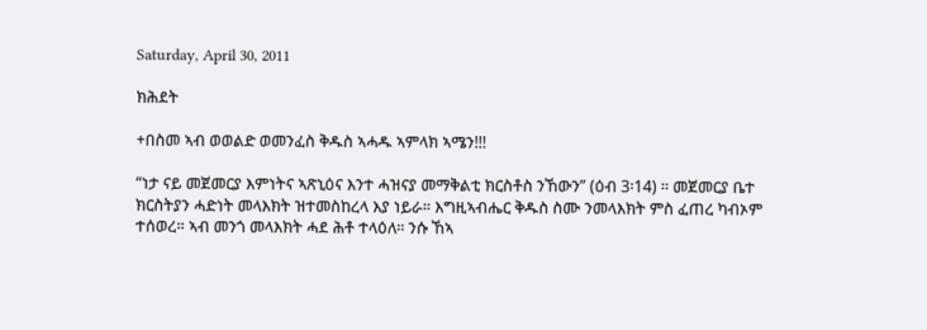Saturday, April 30, 2011

ክሕደት

+በስመ ኣብ ወወልድ ወመንፈስ ቅዱስ ኣሓዱ ኣምላክ ኣሜን!!!

“ነታ ናይ መጀመርያ እምነትና ኣጽኒዕና እንተ ሓዝናያ መማቅልቲ ክርስቶስ ንኸውን” (ዕብ 3፡14) ። መጀመርያ ቤተ ክርስትያን ሓድነት መላእክት ዝተመስከረላ እያ ነይራ። እግዚኣብሔር ቅዱስ ስሙ ንመላእክት ምስ ፈጠረ ካብኦም ተሰወረ። ኣብ መንጎ መላእክት ሓደ ሕቶ ተላዕለ። ንሱ ኸኣ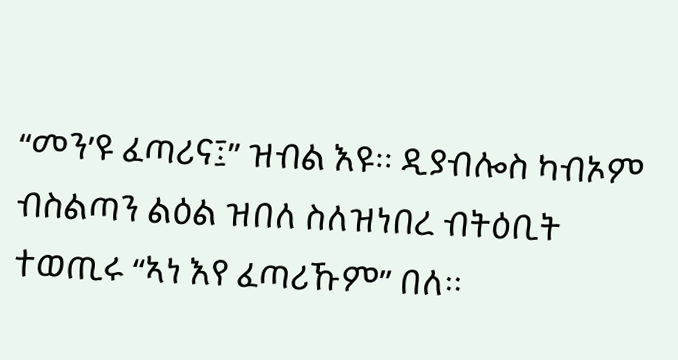“መን’ዩ ፈጣሪና፤” ዝብል እዩ። ዲያብሎስ ካብኦም ብስልጣን ልዕል ዝበለ ስለዝነበረ ብትዕቢት ተወጢሩ “ኣነ እየ ፈጣሪኹም” በለ።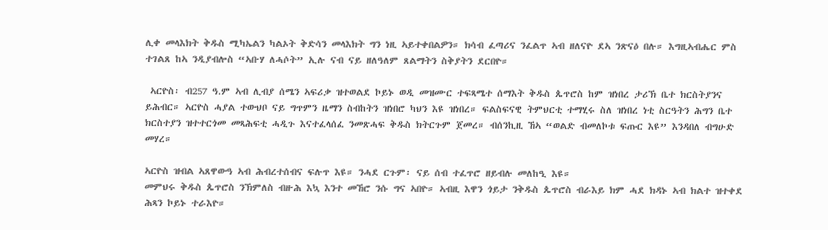ሊቀ መላእክት ቅዱስ ሚካኤልን ካልኦት ቅድሳን መላእክት ግን ነዚ ኣይተቀበልዎን። ክሳብ ፈጣሪና ንፈልጥ ኣብ ዘለናዮ ደኣ ንጽናዕ በሉ። እግዚኣብሔር ምስ ተገልጸ ከኣ ንዲያብሎስ “ኣቡሃ ለሓሶት” ኢሉ ናብ ናይ ዘለዓለም ጸልማትን ስቅያትን ደርበዮ።

 ኣርዮስ፡ ብ257 ዓ.ም ኣብ ሊብያ ሰሜን ኣፍሪቃ ዝተወልደ ኮይኑ ወዲ መዝሙር ተፍጻሜተ ሰማእት ቅዱስ ጴጥሮስ ከም ዝነበረ ታሪኽ ቤተ ክርስትያንና ይሕብር። ኣርዮስ ሓያል ተውህቦ ናይ ግጥምን ዜማን ስብከትን ዝነበሮ ካህን እዩ ዝነበረ። ፍልስፍናዊ ትምህርቲ ተማሂሩ ስለ ዝነበረ ነቲ ስርዓትን ሕግን ቤተ ክርስተያን ዝተተርጎመ መጻሕፍቲ ሓዲጉ እናተፈላሰፈ ንመጽሓፍ ቅዱስ ክትርጉም ጀመረ። ብሰንኪዚ ኸኣ “ወልድ ብመለኮቱ ፍጡር እዩ” እንዳበለ ብግሁድ መሃረ።

ኣርዮስ ዝብል ኣጸዋውዓ ኣብ ሕብረተሰብና ፍሉጥ እዩ። ንሓደ ርጉም፡ ናይ ሰብ ተፈጥሮ ዘይብሉ መለከዒ እዩ።
መምህሩ ቅዱስ ጴጥሮስ ንኽምለስ ብዙሕ እኳ እንተ መኸሮ ንሱ ግና ኣበዮ። ኣብዚ እዋን ጎይታ ንቅዱስ ጴጥሮስ ብራእይ ክም ሓደ ክዳኑ ኣብ ክልተ ዝተቀደ ሕጻን ኮይኑ ተራእዮ።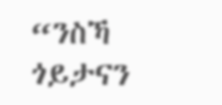“ንስኻ ጎይታናን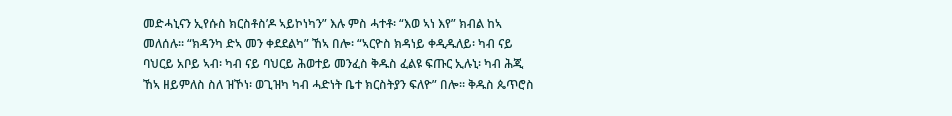መድሓኒናን ኢየሱስ ክርስቶስ’ዶ ኣይኮነካን” እሉ ምስ ሓተቶ፡ “እወ ኣነ እየ” ክብል ከኣ መለሰሉ። “ክዳንካ ድኣ መን ቀደደልካ” ኸኣ በሎ፡ “ኣርዮስ ክዳነይ ቀዲዱለይ፡ ካብ ናይ ባህርይ አቦይ ኣብ፡ ካብ ናይ ባህርይ ሕወተይ መንፈስ ቅዱስ ፈልዩ ፍጡር ኢሉኒ፡ ካብ ሕጂ ኸኣ ዘይምለስ ስለ ዝኾነ፡ ወጊዝካ ካብ ሓድነት ቤተ ክርስትያን ፍለዮ” በሎ። ቅዱስ ጴጥሮስ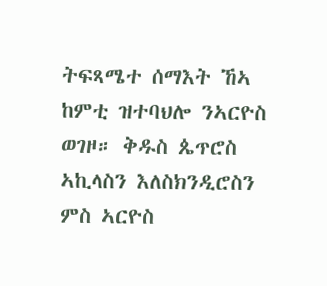ትፍጻሜተ ሰማእት ኸኣ ከምቲ ዝተባህሎ ንኣርዮስ ወገዞ። ቅዱስ ጴጥሮስ ኣኪላስን እለስክንዲሮስን ምስ ኣርዮስ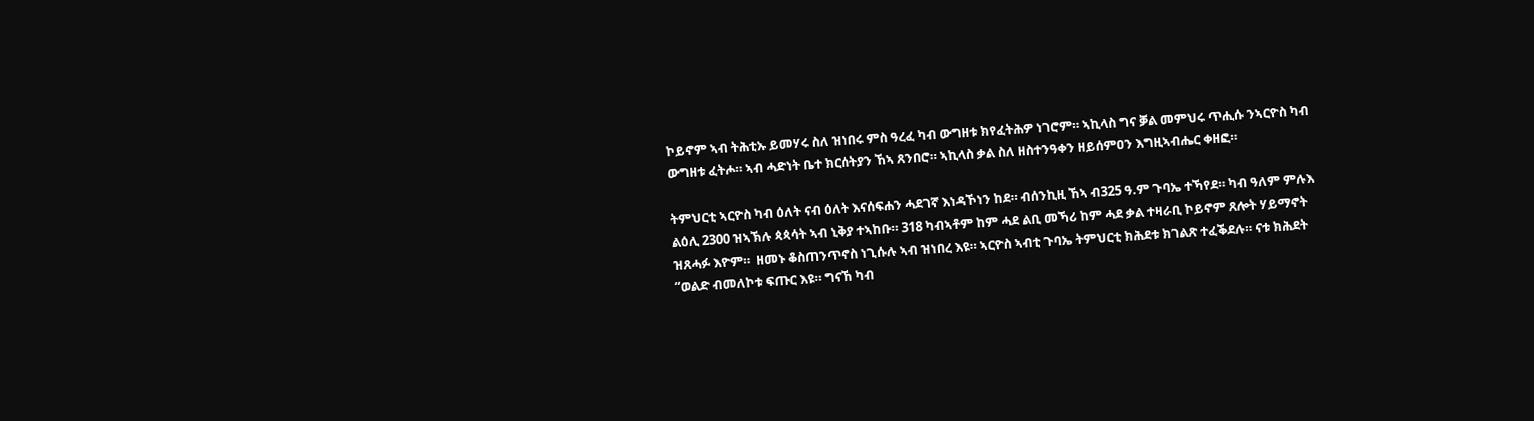ኮይኖም ኣብ ትሕቲኡ ይመሃሩ ስለ ዝነበሩ ምስ ዓረፈ ካብ ውግዘቱ ክየፈትሕዎ ነገሮም። ኣኪላስ ግና ቓል መምህሩ ጥሒሱ ንኣርዮስ ካብ ውግዘቱ ፈትሖ። ኣብ ሓድነት ቤተ ክርሰትያን ኸኣ ጸንበሮ። ኣኪላስ ቃል ስለ ዘስተንዓቀን ዘይሰምዐን እግዚኣብሔር ቀዘፎ።

ትምህርቲ ኣርዮስ ካብ ዕለት ናብ ዕለት እናሰፍሐን ሓደገኛ እነዳኾነን ከደ። ብሰንኪዚ ኸኣ ብ325 ዓ.ም ጉባኤ ተኻየደ። ካብ ዓለም ምሉእ ልዕሊ 2300 ዝኣኽሉ ጳጳሳት ኣብ ኒቅያ ተኣከቡ። 318 ካብኣቶም ከም ሓደ ልቢ መኻሪ ከም ሓደ ቃል ተዛራቢ ኮይኖም ጸሎት ሃይማኖት ዝጸሓፉ እዮም።  ዘመኑ ቆስጠንጥኖስ ነጊሱሉ ኣብ ዝነበረ እዩ። ኣርዮስ ኣብቲ ጉባኤ ትምህርቲ ክሕደቱ ክገልጽ ተፈቕደሉ። ናቱ ክሕደት “ወልድ ብመለኮቱ ፍጡር እዩ። ግናኸ ካብ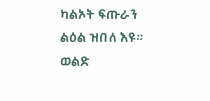ካልኦት ፍጡራን ልዕል ዝበለ እዩ። ወልድ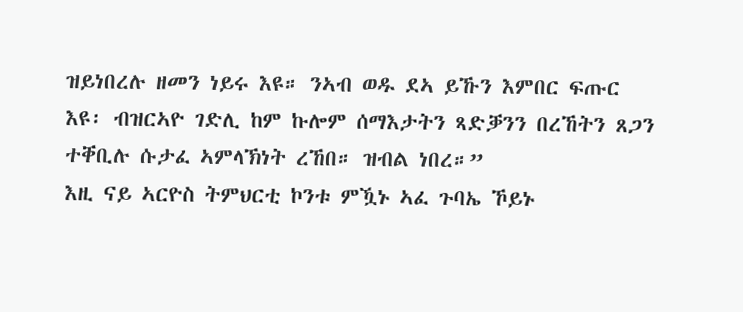ዝይነበረሉ ዘመን ነይሩ እዩ። ንኣብ ወዱ ደኣ ይኹን እምበር ፍጡር እዩ፡ ብዝርኣዮ ገድሊ ከም ኩሎም ሰማእታትን ጻድቓንን በረኸትን ጸጋን ተቐቢሉ ሱታፈ ኣምላኽነት ረኸበ። ዝብል ነበረ።”
እዚ ናይ ኣርዮስ ትምህርቲ ኮንቱ ምዃኑ ኣፈ ጉባኤ ኾይኑ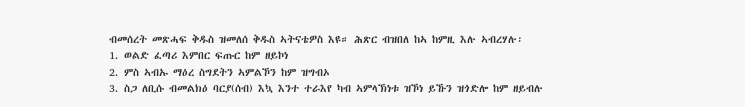ብመሰረት መጽሓፍ ቅዱስ ዝመለሰ ቅዱስ ኣትናቴዎስ እዩ። ሕጽር ብዝበለ ከኣ ከምዚ እሉ ኣብረሃሉ፡
1. ወልድ ፈጣሪ እምበር ፍጡር ከም ዘይኮነ
2. ምስ ኣብኡ ማዕረ ስግደትን ኣምልኾን ከም ዝግብኦ
3. ስጋ ለቢሱ ብመልክዕ ባርያ(ሰብ) እኳ እንተ ተራእየ ካብ ኣምላኽነቱ ዝኾነ ይኹን ዝጎድሎ ከም ዘይብሉ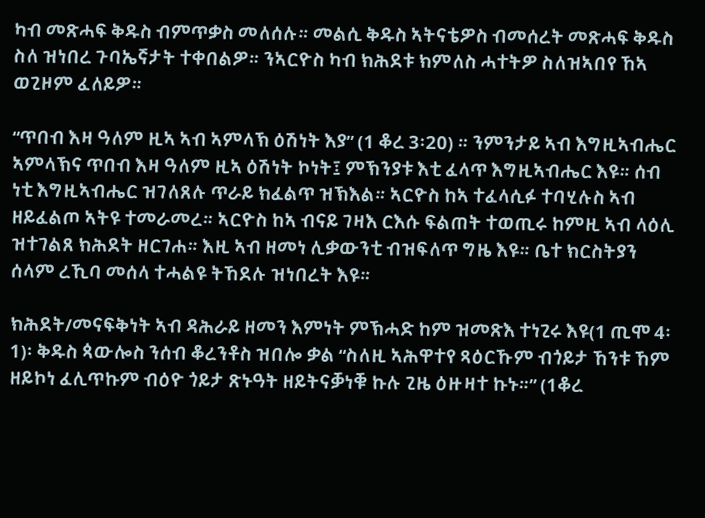ካብ መጽሓፍ ቅዱስ ብምጥቃስ መለሰሉ። መልሲ ቅዱስ ኣትናቴዎስ ብመሰረት መጽሓፍ ቅዱስ ስለ ዝነበረ ጉባኤኛታት ተቀበልዎ። ንኣርዮስ ካብ ክሕደቱ ክምለስ ሓተትዎ ስለዝኣበየ ኸኣ ወጊዞም ፈለይዎ።

“ጥበብ እዛ ዓለም ዚኣ ኣብ ኣምላኽ ዕሽነት እያ” (1 ቆረ 3፡20) ። ንምንታይ ኣብ እግዚኣብሔር ኣምላኽና ጥበብ እዛ ዓለም ዚኣ ዕሽነት ኮነት፤ ምኽንያቱ እቲ ፈላጥ እግዚኣብሔር እዩ። ሰብ ነቲ እግዚኣብሔር ዝገለጸሉ ጥራይ ክፈልጥ ዝኽእል። ኣርዮስ ከኣ ተፈላሲፉ ተባሂሉስ ኣብ ዘይፈልጦ ኣትዩ ተመራመረ። ኣርዮስ ከኣ ብናይ ገዛእ ርእሱ ፍልጠት ተወጢሩ ከምዚ ኣብ ላዕሊ ዝተገልጸ ክሕደት ዘርገሐ። እዚ ኣብ ዘመነ ሊቃውንቲ ብዝፍለጥ ግዜ እዩ። ቤተ ክርስትያን ሰላም ረኺባ መሰላ ተሓልዩ ትኸደሉ ዝነበረት እዩ።

ክሕደት/መናፍቅነት ኣብ ዳሕራይ ዘመን እምነት ምኽሓድ ከም ዝመጽእ ተነጊሩ እዩ(1 ጢሞ 4፡1)፡ ቅዱስ ጳውሎስ ንሰብ ቆረንቶስ ዝበሎ ቃል “ስለዚ ኣሕዋተየ ጻዕርኹም ብጎይታ ኸንቱ ኸም ዘይኮነ ፈሊጥኩም ብዕዮ ጎይታ ጽኑዓት ዘይትናቓነቑ ኩሉ ጊዜ ዕዙዛተ ኩኑ።” (1ቆረ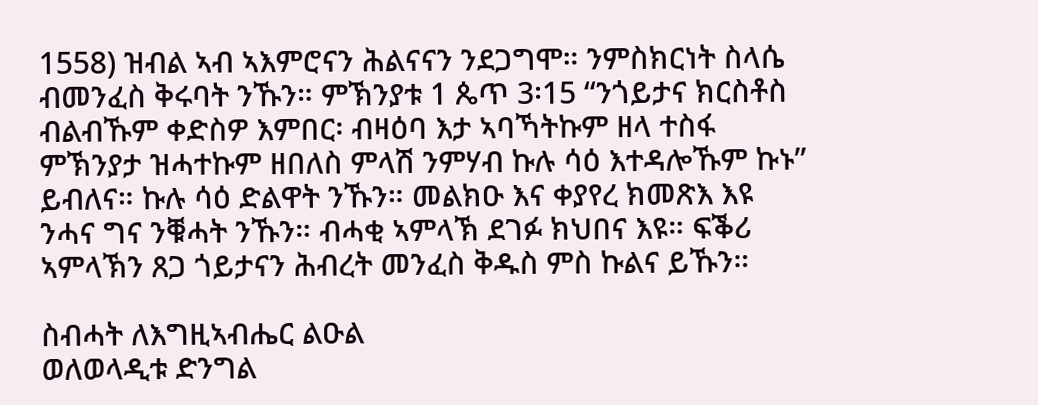1558) ዝብል ኣብ ኣእምሮናን ሕልናናን ንደጋግሞ። ንምስክርነት ስላሴ ብመንፈስ ቅሩባት ንኹን። ምኽንያቱ 1 ጴጥ 3፡15 “ንጎይታና ክርስቶስ ብልብኹም ቀድስዎ እምበር፡ ብዛዕባ እታ ኣባኻትኩም ዘላ ተስፋ ምኽንያታ ዝሓተኩም ዘበለስ ምላሽ ንምሃብ ኩሉ ሳዕ እተዳሎኹም ኩኑ” ይብለና። ኩሉ ሳዕ ድልዋት ንኹን። መልክዑ እና ቀያየረ ክመጽእ እዩ ንሓና ግና ንቑሓት ንኹን። ብሓቂ ኣምላኽ ደገፉ ክህበና እዩ። ፍቕሪ ኣምላኽን ጸጋ ጎይታናን ሕብረት መንፈስ ቅዱስ ምስ ኩልና ይኹን።

ስብሓት ለእግዚኣብሔር ልዑል
ወለወላዲቱ ድንግል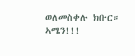ወለመስቀሉ ክቡር። ኣሜን!!!